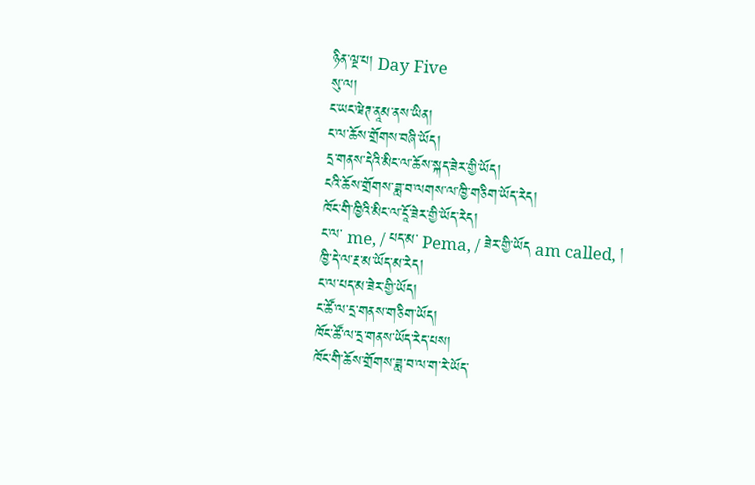ཉིན་ལྔ་པ། Day Five
སུ་ལ།
ང་ཡང་ཝེཊ་ནཱམ་ནས་ཡིན།
ང་ལ་ཆོས་གྲོགས་བཞི་ཡོད།
དྲ་གནས་དེའི་མིང་ལ་ཆོས་སྐད་ཟེར་གྱི་ཡོད།
ངའི་ཆོས་གྲོགས་ཟླ་བ་ལགས་ལ་ཁྱི་གཅིག་ཡོད་རེད།
ཁོང་གི་ཁྱིའི་མིང་ལ་ངཱོ་ཟེར་གྱི་ཡོད་རེད།
ང་ལ་ me, / པད་མ་ Pema, / ཟེར་གྱི་ཡོད am called, །
ཁྱི་དེ་ལ་རྔ་མ་ཡོད་མ་རེད།
ང་ལ་པད་མ་ཟེར་གྱི་ཡོད།
ང་ཚོ་ལ་དྲ་གནས་གཅིག་ཡོད།
ཁོང་ཚོ་ལ་དྲ་གནས་ཡོད་རེད་པས།
ཁོང་གི་ཆོས་གྲོགས་ཟླ་བ་ལ་ག་རེ་ཡོད་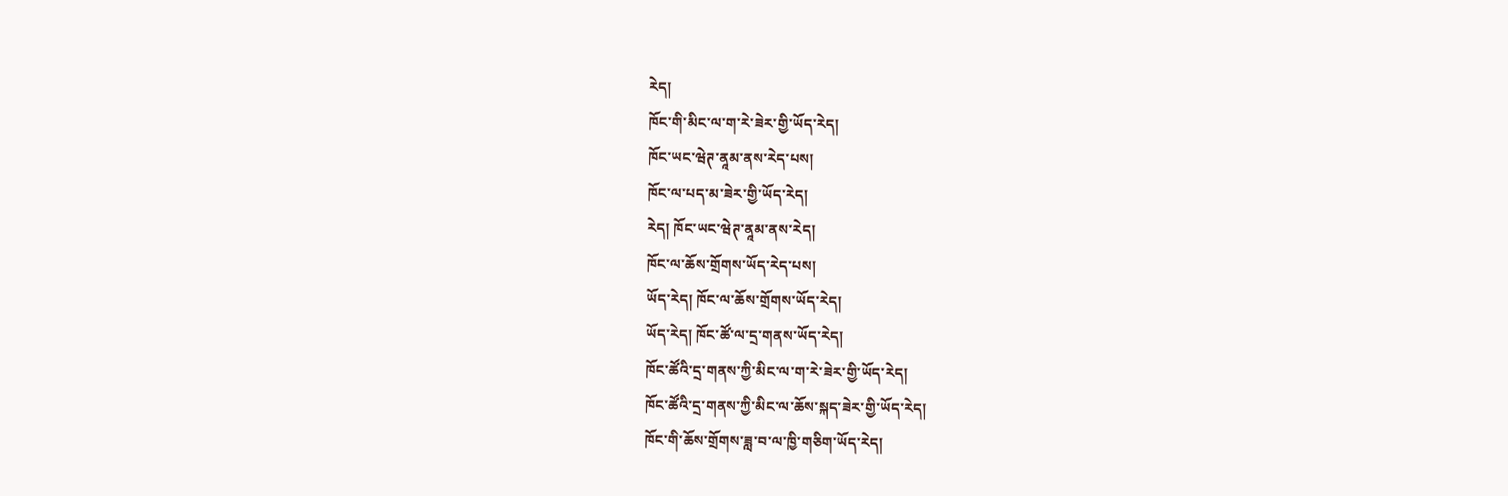རེད།
ཁོང་གི་མིང་ལ་ག་རེ་ཟེར་གྱི་ཡོད་རེད།
ཁོང་ཡང་ཝེཊ་ནཱམ་ནས་རེད་པས།
ཁོང་ལ་པད་མ་ཟེར་གྱི་ཡོད་རེད།
རེད། ཁོང་ཡང་ཝེཊ་ནཱམ་ནས་རེད།
ཁོང་ལ་ཆོས་གྲོགས་ཡོད་རེད་པས།
ཡོད་རེད། ཁོང་ལ་ཆོས་གྲོགས་ཡོད་རེད།
ཡོད་རེད། ཁོང་ཚོ་ལ་དྲ་གནས་ཡོད་རེད།
ཁོང་ཚོའི་དྲ་གནས་ཀྱི་མིང་ལ་ག་རེ་ཟེར་གྱི་ཡོད་རེད།
ཁོང་ཚོའི་དྲ་གནས་ཀྱི་མིང་ལ་ཆོས་སྐད་ཟེར་གྱི་ཡོད་རེད།
ཁོང་གི་ཆོས་གྲོགས་ཟླ་བ་ལ་ཁྱི་གཅིག་ཡོད་རེད།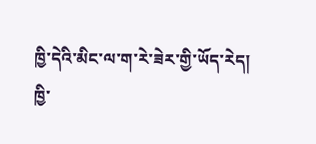ཁྱི་དེའི་མིང་ལ་ག་རེ་ཟེར་གྱི་ཡོད་རེད།
ཁྱི་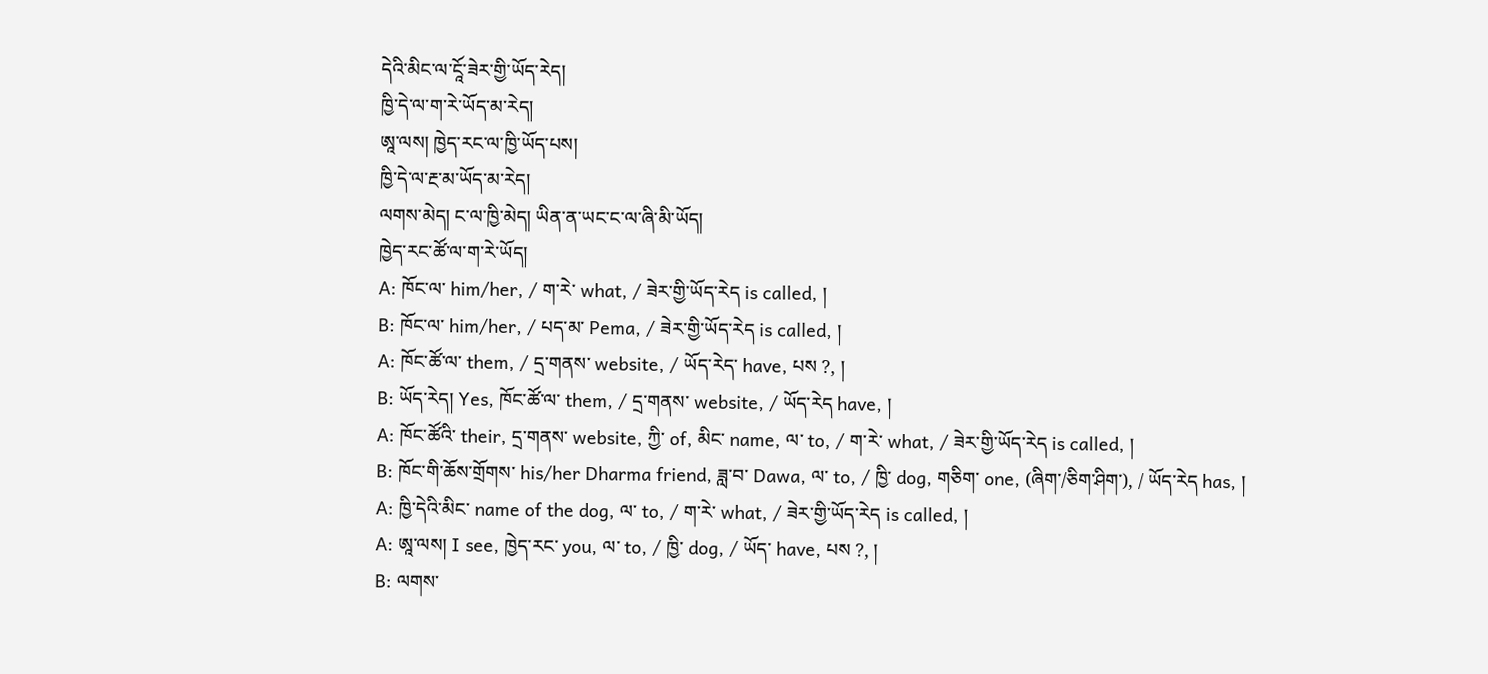དེའི་མིང་ལ་ངཱོ་ཟེར་གྱི་ཡོད་རེད།
ཁྱི་དེ་ལ་ག་རེ་ཡོད་མ་རེད།
ཨཱ་ལས། ཁྱེད་རང་ལ་ཁྱི་ཡོད་པས།
ཁྱི་དེ་ལ་རྔ་མ་ཡོད་མ་རེད།
ལགས་མེད། ང་ལ་ཁྱི་མེད། ཡིན་ན་ཡང་ང་ལ་ཞི་མི་ཡོད།
ཁྱེད་རང་ཚོ་ལ་ག་རེ་ཡོད།
A: ཁོང་ལ་ him/her, / ག་རེ་ what, / ཟེར་གྱི་ཡོད་རེད is called, །
B: ཁོང་ལ་ him/her, / པད་མ་ Pema, / ཟེར་གྱི་ཡོད་རེད is called, །
A: ཁོང་ཚོ་ལ་ them, / དྲ་གནས་ website, / ཡོད་རེད་ have, པས ?, །
B: ཡོད་རེད། Yes, ཁོང་ཚོ་ལ་ them, / དྲ་གནས་ website, / ཡོད་རེད have, །
A: ཁོང་ཚོའི་ their, དྲ་གནས་ website, ཀྱི་ of, མིང་ name, ལ་ to, / ག་རེ་ what, / ཟེར་གྱི་ཡོད་རེད is called, །
B: ཁོང་གི་ཆོས་གྲོགས་ his/her Dharma friend, ཟླ་བ་ Dawa, ལ་ to, / ཁྱི་ dog, གཅིག་ one, (ཞིག་/ཅིག་ཤིག་), / ཡོད་རེད has, །
A: ཁྱི་དེའི་མིང་ name of the dog, ལ་ to, / ག་རེ་ what, / ཟེར་གྱི་ཡོད་རེད is called, །
A: ཨཱ་ལས། I see, ཁྱེད་རང་ you, ལ་ to, / ཁྱི་ dog, / ཡོད་ have, པས ?, །
B: ལགས་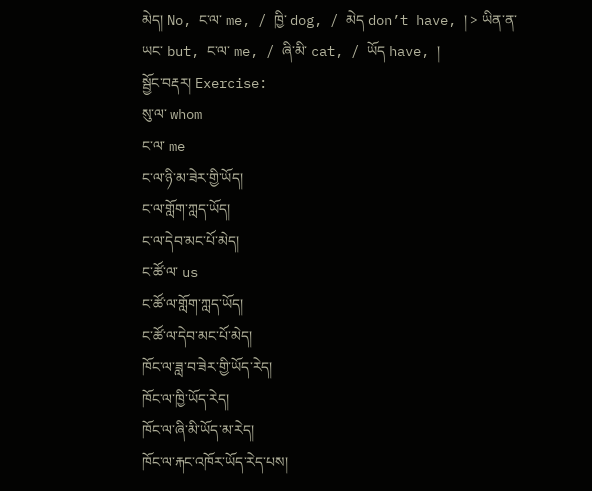མེད། No, ང་ལ་ me, / ཁྱི་ dog, / མེད don’t have, ། > ཡིན་ན་ཡང་ but, ང་ལ་ me, / ཞི་མི་ cat, / ཡོད have, །
སྦྱོང་བརྡར། Exercise:
སུ་ལ་ whom
ང་ལ་ me
ང་ལ་ཉི་མ་ཟེར་གྱི་ཡོད།
ང་ལ་གློག་ཀླད་ཡོད།
ང་ལ་དེབ་མང་པོ་མེད།
ང་ཚོ་ལ་ us
ང་ཚོ་ལ་གློག་ཀླད་ཡོད།
ང་ཚོ་ལ་དེབ་མང་པོ་མེད།
ཁོང་ལ་ཟླ་བ་ཟེར་གྱི་ཡོད་རེད།
ཁོང་ལ་ཁྱི་ཡོད་རེད།
ཁོང་ལ་ཞི་མི་ཡོད་མ་རེད།
ཁོང་ལ་རྐང་འཁོར་ཡོད་རེད་པས།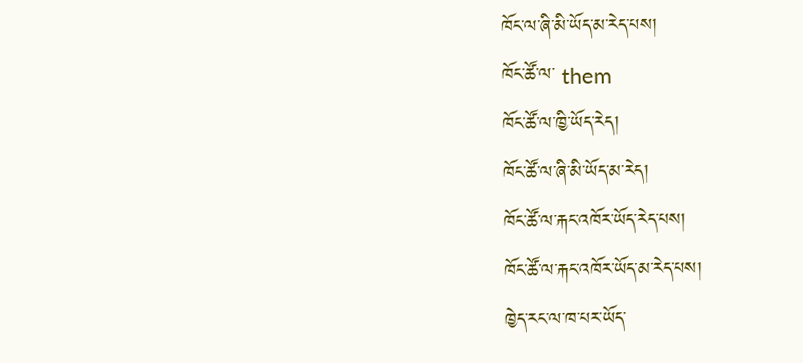ཁོང་ལ་ཞི་མི་ཡོད་མ་རེད་པས།
ཁོང་ཚོ་ལ་ them
ཁོང་ཚོ་ལ་ཁྱི་ཡོད་རེད།
ཁོང་ཚོ་ལ་ཞི་མི་ཡོད་མ་རེད།
ཁོང་ཚོ་ལ་རྐང་འཁོར་ཡོད་རེད་པས།
ཁོང་ཚོ་ལ་རྐང་འཁོར་ཡོད་མ་རེད་པས།
ཁྱེད་རང་ལ་ཁ་པར་ཡོད་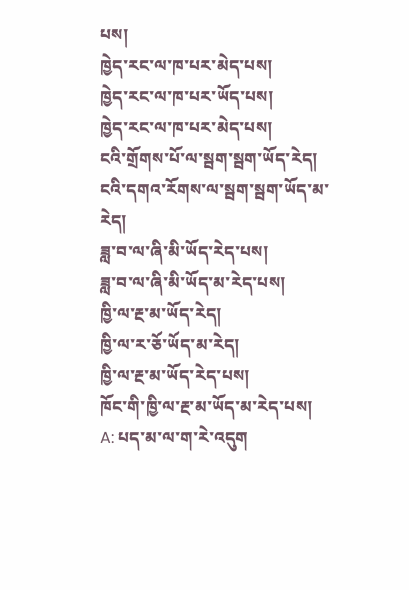པས།
ཁྱེད་རང་ལ་ཁ་པར་མེད་པས།
ཁྱེད་རང་ལ་ཁ་པར་ཡོད་པས།
ཁྱེད་རང་ལ་ཁ་པར་མེད་པས།
ངའི་གྲོགས་པོ་ལ་སྦག་སྦག་ཡོད་རེད།
ངའི་དགའ་རོགས་ལ་སྦག་སྦག་ཡོད་མ་རེད།
ཟླ་བ་ལ་ཞི་མི་ཡོད་རེད་པས།
ཟླ་བ་ལ་ཞི་མི་ཡོད་མ་རེད་པས།
ཁྱི་ལ་རྔ་མ་ཡོད་རེད།
ཁྱི་ལ་ར་ཅོ་ཡོད་མ་རེད།
ཁྱི་ལ་རྔ་མ་ཡོད་རེད་པས།
ཁོང་གི་ཁྱི་ལ་རྔ་མ་ཡོད་མ་རེད་པས།
A: པད་མ་ལ་ག་རེ་འདུག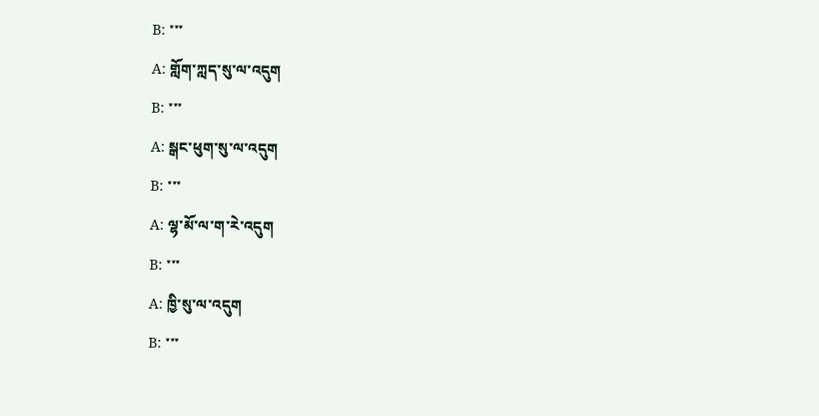B: ་་་
A: གློག་ཀླད་སུ་ལ་འདུག
B: ་་་
A: སྒང་ཕུག་སུ་ལ་འདུག
B: ་་་
A: ལྷ་མོ་ལ་ག་རེ་འདུག
B: ་་་
A: ཁྱི་སུ་ལ་འདུག
B: ་་་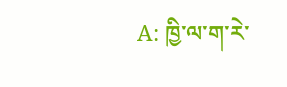A: ཁྱི་ལ་ག་རེ་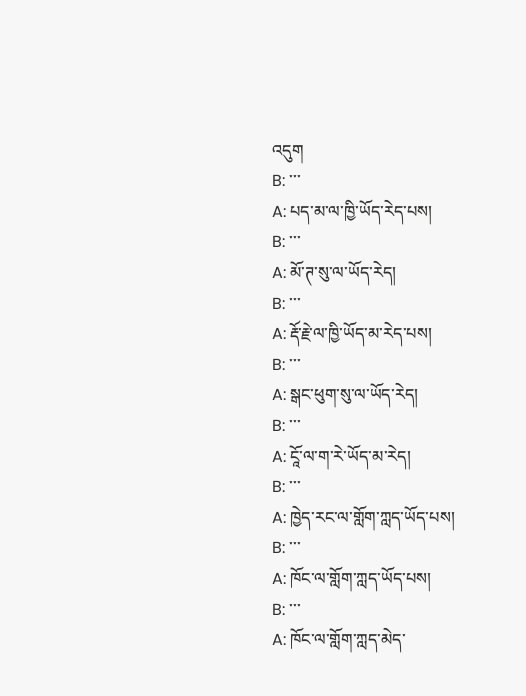འདུག
B: ་་་
A: པད་མ་ལ་ཁྱི་ཡོད་རེད་པས།
B: ་་་
A: མོ་ཊ་སུ་ལ་ཡོད་རེད།
B: ་་་
A: རྡོ་རྗེ་ལ་ཁྱི་ཡོད་མ་རེད་པས།
B: ་་་
A: སྒང་ཕུག་སུ་ལ་ཡོད་རེད།
B: ་་་
A: ངཱོ་ལ་ག་རེ་ཡོད་མ་རེད།
B: ་་་
A: ཁྱེད་རང་ལ་གློག་ཀླད་ཡོད་པས།
B: ་་་
A: ཁོང་ལ་གློག་ཀླད་ཡོད་པས།
B: ་་་
A: ཁོང་ལ་གློག་ཀླད་མེད་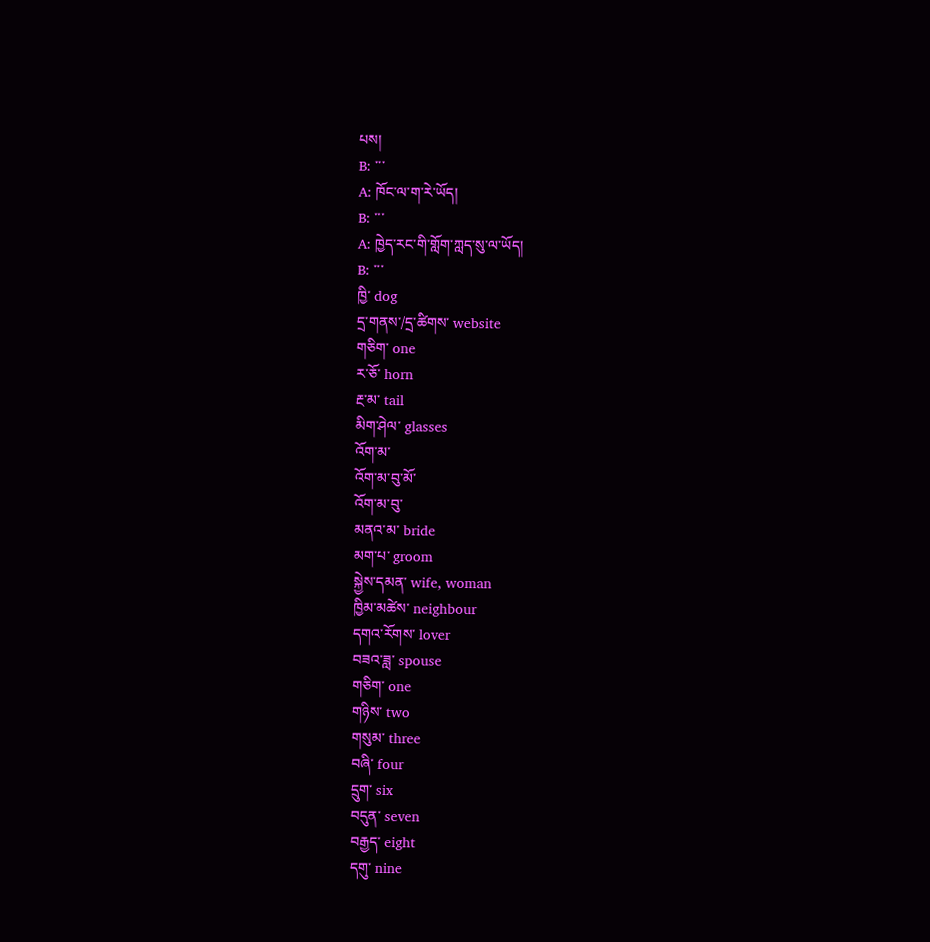པས།
B: ་་་
A: ཁོང་ལ་ག་རེ་ཡོད།
B: ་་་
A: ཁྱེད་རང་གི་གློག་ཀླད་སུ་ལ་ཡོད།
B: ་་་
ཁྱི་ dog
དྲ་གནས་/དྲ་ཚིགས་ website
གཅིག་ one
ར་ཅོ་ horn
རྔ་མ་ tail
མིག་ཤེལ་ glasses
འོག་མ་
འོག་མ་བུ་མོ་
འོག་མ་བུ་
མནའ་མ་ bride
མག་པ་ groom
སྐྱེས་དམན་ wife, woman
ཁྱིམ་མཚེས་ neighbour
དགའ་རོགས་ lover
བཟའ་ཟླ་ spouse
གཅིག་ one
གཉིས་ two
གསུམ་ three
བཞི་ four
དྲུག་ six
བདུན་ seven
བརྒྱད་ eight
དགུ་ nine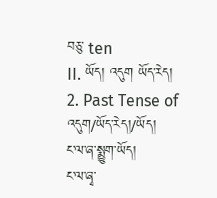བཅུ་ ten
II. ཡོད། འདུག ཡོད་རེད།
2. Past Tense of འདུག/ཡོད་རེད།/ཡོད།
ང་ལ་ཞ་སྨྱུག་ཡོད།
ང་ལ་ཞྭ་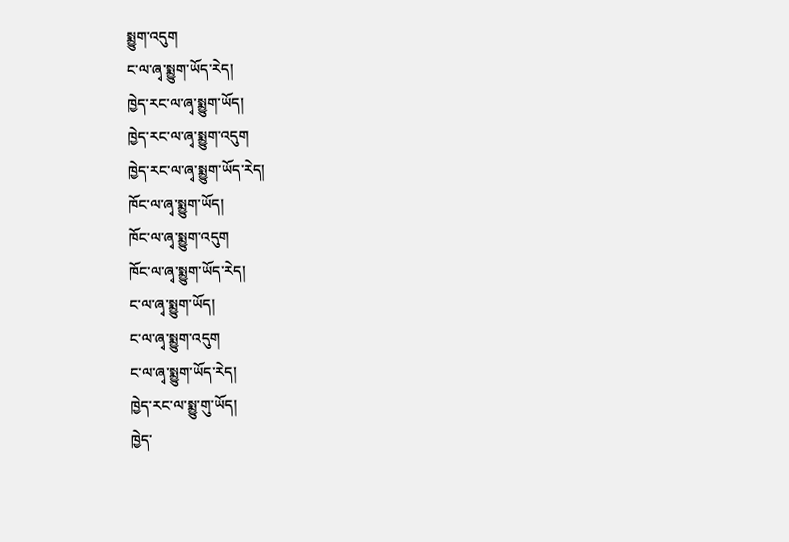སྨྱུག་འདུག
ང་ལ་ཞྭ་སྨྱུག་ཡོད་རེད།
ཁྱེད་རང་ལ་ཞྭ་སྨྱུག་ཡོད།
ཁྱེད་རང་ལ་ཞྭ་སྨྱུག་འདུག
ཁྱེད་རང་ལ་ཞྭ་སྨྱུག་ཡོད་རེད།
ཁོང་ལ་ཞྭ་སྨྱུག་ཡོད།
ཁོང་ལ་ཞྭ་སྨྱུག་འདུག
ཁོང་ལ་ཞྭ་སྨྱུག་ཡོད་རེད།
ང་ལ་ཞྭ་སྨྱུག་ཡོད།
ང་ལ་ཞྭ་སྨྱུག་འདུག
ང་ལ་ཞྭ་སྨྱུག་ཡོད་རེད།
ཁྱེད་རང་ལ་སྨྱུ་གུ་ཡོད།
ཁྱེད་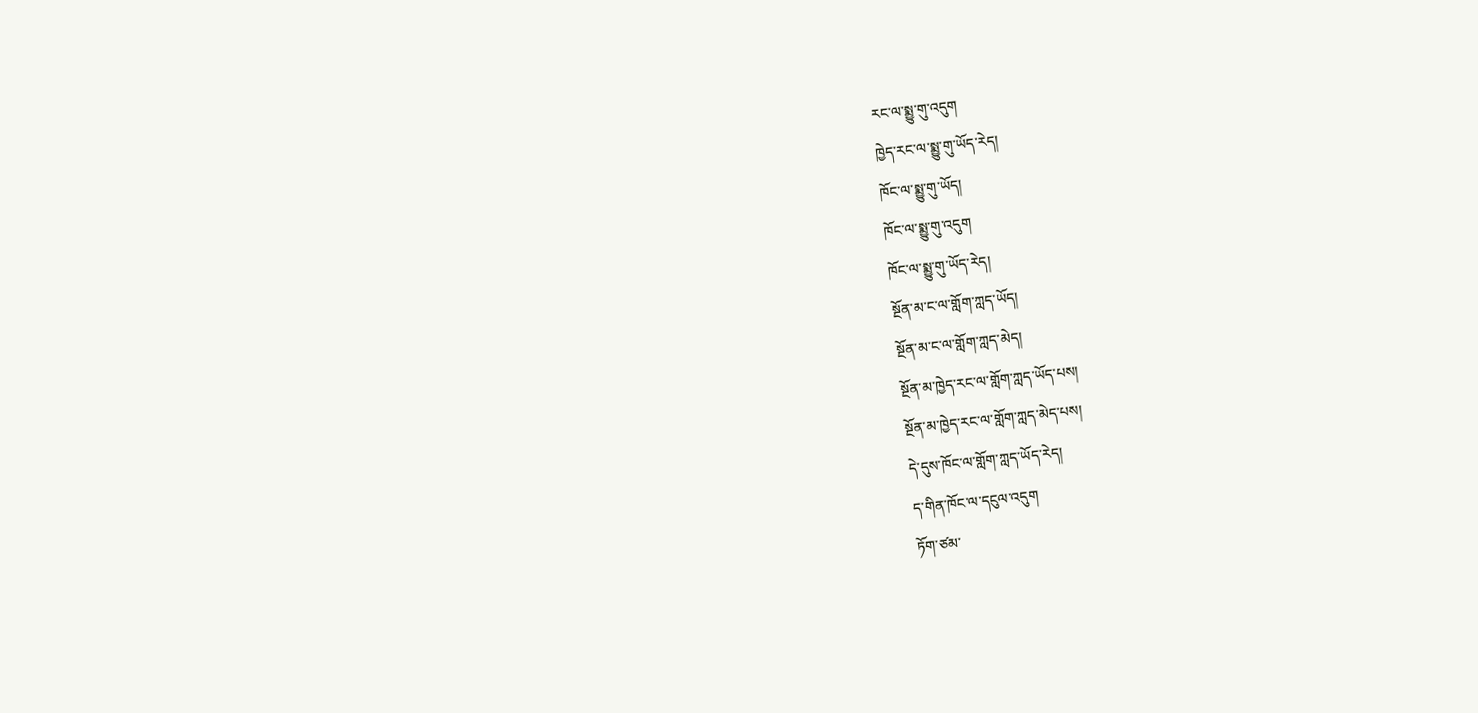རང་ལ་སྨྱུ་གུ་འདུག
ཁྱེད་རང་ལ་སྨྱུ་གུ་ཡོད་རེད།
ཁོང་ལ་སྨྱུ་གུ་ཡོད།
ཁོང་ལ་སྨྱུ་གུ་འདུག
ཁོང་ལ་སྨྱུ་གུ་ཡོད་རེད།
སྔོན་མ་ང་ལ་གློག་ཀླད་ཡོད།
སྔོན་མ་ང་ལ་གློག་ཀླད་མེད།
སྔོན་མ་ཁྱེད་རང་ལ་གློག་ཀླད་ཡོད་པས།
སྔོན་མ་ཁྱེད་རང་ལ་གློག་ཀླད་མེད་པས།
དེ་དུས་ཁོང་ལ་གློག་ཀླད་ཡོད་རེད།
ད་གིན་ཁོང་ལ་དངུལ་འདུག
ཏོག་ཙམ་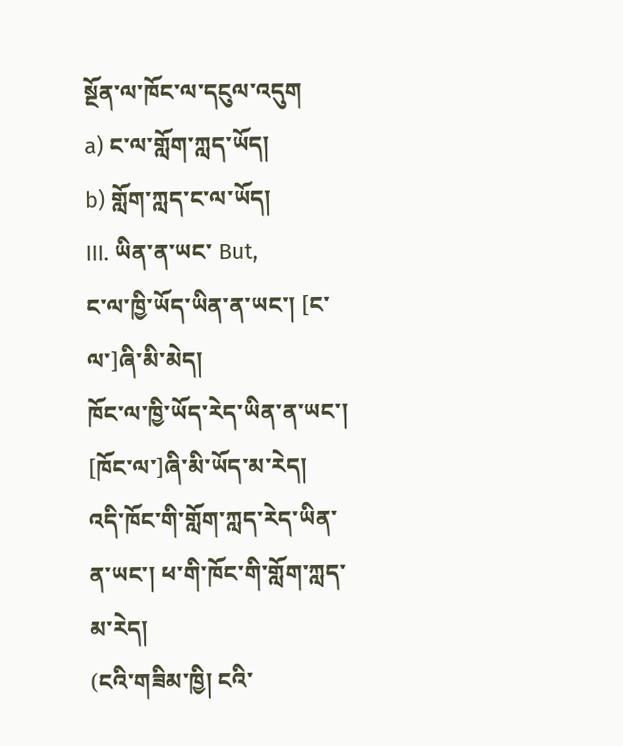སྔོན་ལ་ཁོང་ལ་དངུལ་འདུག
a) ང་ལ་གློག་ཀླད་ཡོད།
b) གློག་ཀླད་ང་ལ་ཡོད།
III. ཡིན་ན་ཡང་ But,
ང་ལ་ཁྱི་ཡོད་ཡིན་ན་ཡང་། [ང་ལ་]ཞི་མི་མེད།
ཁོང་ལ་ཁྱི་ཡོད་རེད་ཡིན་ན་ཡང་། [ཁོང་ལ་]ཞི་མི་ཡོད་མ་རེད།
འདི་ཁོང་གི་གློག་ཀླད་རེད་ཡིན་ན་ཡང་། ཕ་གི་ཁོང་གི་གློག་ཀླད་མ་རེད།
(ངའི་གཟིམ་ཁྱི། ངའི་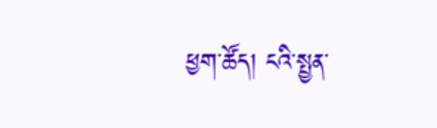ཕྱག་ཚོད། ངའི་སྤྱན་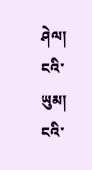ཤེལ། ངའི་ཡུམ། ངའི་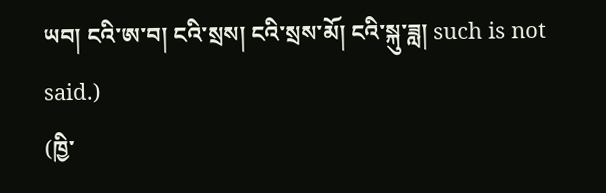ཡབ། ངའི་ཨ་བ། ངའི་སྲས། ངའི་སྲས་མོ། ངའི་སྐུ་ཟླ། such is not said.)
(ཁྱི་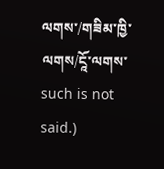ལགས་/གཟིམ་ཁྱི་ལགས/ངཱོ་ལགས་ such is not said.)